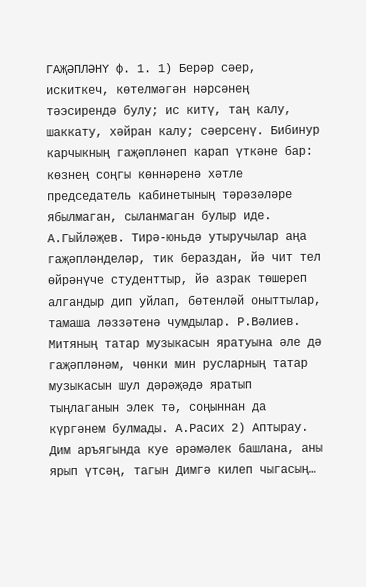ГАҖӘПЛӘНҮ ф. 1. 1) Берәр сәер, искиткеч, көтелмәгән нәрсәнең тәэсирендә булу; ис китү, таң калу, шаккату, хәйран калу; сәерсенү. Бибинур карчыкның гаҗәпләнеп карап үткәне бар: көзнең соңгы көннәренә хәтле председатель кабинетының тәрәзәләре ябылмаган, сыланмаган булыр иде. А.Гыйләҗев. Тирә-юньдә утыручылар аңа гаҗәпләнделәр, тик бераздан, йә чит тел өйрәнүче студенттыр, йә азрак төшереп алгандыр дип уйлап, бөтенләй оныттылар, тамаша ләззәтенә чумдылар. Р.Вәлиев. Митяның татар музыкасын яратуына әле дә гаҗәпләнәм, чөнки мин русларның татар музыкасын шул дәрәҗәдә яратып тыңлаганын элек тә, соңыннан да күргәнем булмады. А.Расих 2) Аптырау. Дим аръягында куе әрәмәлек башлана, аны ярып үтсәң, тагын Димгә килеп чыгасың…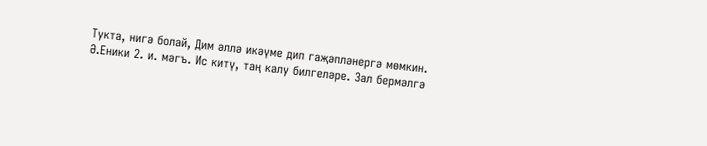Тукта, нигә болай, Дим әллә икәүме дип гаҗәпләнергә мөмкин. Ә.Еники 2. и. мәгъ. Ис китү, таң калу билгеләре. Зал бермәлгә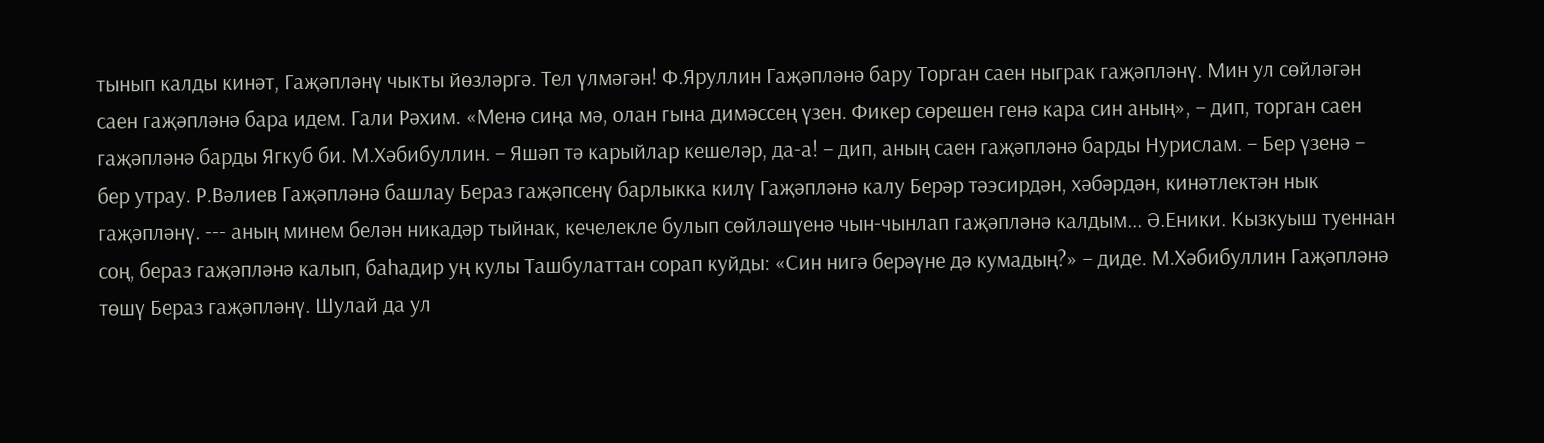тынып калды кинәт, Гаҗәпләнү чыкты йөзләргә. Тел үлмәгән! Ф.Яруллин Гаҗәпләнә бару Торган саен ныграк гаҗәпләнү. Мин ул сөйләгән саен гаҗәпләнә бара идем. Гали Рәхим. «Менә сиңа мә, олан гына димәссең үзен. Фикер сөрешен генә кара син аның», – дип, торган саен гаҗәпләнә барды Ягкуб би. М.Хәбибуллин. – Яшәп тә карыйлар кешеләр, да-а! – дип, аның саен гаҗәпләнә барды Нурислам. – Бер үзенә – бер утрау. Р.Вәлиев Гаҗәпләнә башлау Бераз гаҗәпсенү барлыкка килү Гаҗәпләнә калу Берәр тәэсирдән, хәбәрдән, кинәтлектән нык гаҗәпләнү. --- аның минем белән никадәр тыйнак, кечелекле булып сөйләшүенә чын-чынлап гаҗәпләнә калдым... Ә.Еники. Кызкуыш туеннан соң, бераз гаҗәпләнә калып, баһадир уң кулы Ташбулаттан сорап куйды: «Син нигә берәүне дә кумадың?» – диде. М.Хәбибуллин Гаҗәпләнә төшү Бераз гаҗәпләнү. Шулай да ул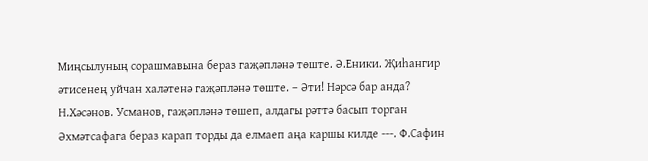Миңсылуның сорашмавына бераз гаҗәпләнә төште. Ә.Еники. Җиһангир әтисенең уйчан халәтенә гаҗәпләнә төште. – Әти! Нәрсә бар анда? Н.Хәсәнов. Усманов, гаҗәпләнә төшеп, алдагы рәттә басып торган Әхмәтсафага бераз карап торды да елмаеп аңа каршы килде ---. Ф.Сафин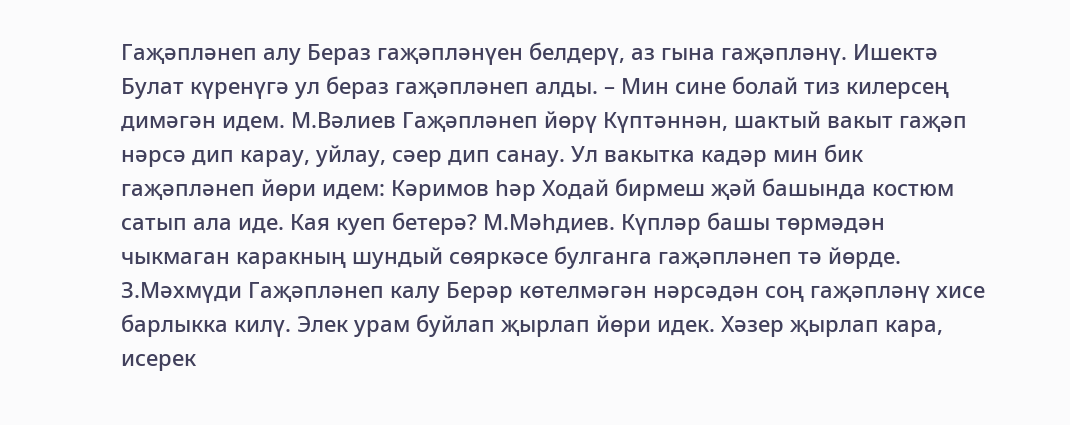Гаҗәпләнеп алу Бераз гаҗәпләнүен белдерү, аз гына гаҗәпләнү. Ишектә Булат күренүгә ул бераз гаҗәпләнеп алды. – Мин сине болай тиз килерсең димәгән идем. М.Вәлиев Гаҗәпләнеп йөрү Күптәннән, шактый вакыт гаҗәп нәрсә дип карау, уйлау, сәер дип санау. Ул вакытка кадәр мин бик гаҗәпләнеп йөри идем: Кәримов һәр Ходай бирмеш җәй башында костюм сатып ала иде. Кая куеп бетерә? М.Мәһдиев. Күпләр башы төрмәдән чыкмаган каракның шундый сөяркәсе булганга гаҗәпләнеп тә йөрде. З.Мәхмүди Гаҗәпләнеп калу Берәр көтелмәгән нәрсәдән соң гаҗәпләнү хисе барлыкка килү. Элек урам буйлап җырлап йөри идек. Хәзер җырлап кара, исерек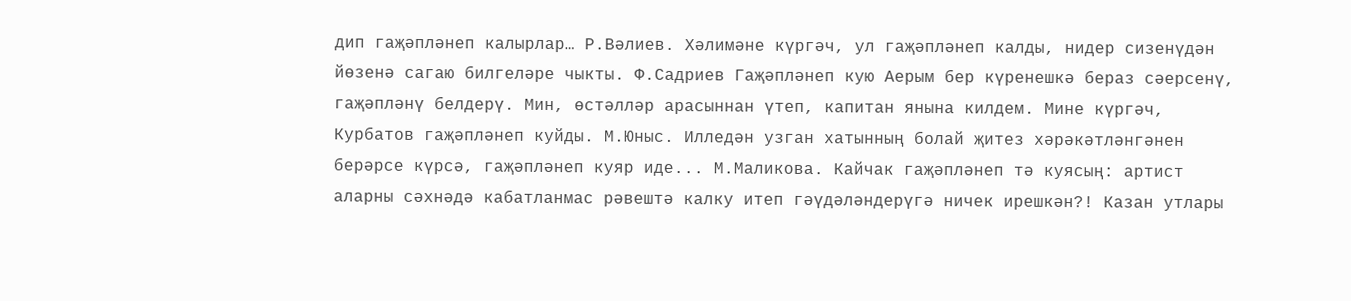дип гаҗәпләнеп калырлар… Р.Вәлиев. Хәлимәне күргәч, ул гаҗәпләнеп калды, нидер сизенүдән йөзенә сагаю билгеләре чыкты. Ф.Садриев Гаҗәпләнеп кую Аерым бер күренешкә бераз сәерсенү, гаҗәпләнү белдерү. Мин, өстәлләр арасыннан үтеп, капитан янына килдем. Мине күргәч, Курбатов гаҗәпләнеп куйды. М.Юныс. Илледән узган хатынның болай җитез хәрәкәтләнгәнен берәрсе күрсә, гаҗәпләнеп куяр иде... М.Маликова. Кайчак гаҗәпләнеп тә куясың: артист аларны сәхнәдә кабатланмас рәвештә калку итеп гәүдәләндерүгә ничек ирешкән?! Казан утлары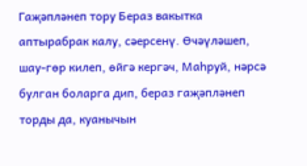Гаҗәпләнеп тору Бераз вакытка аптырабрак калу, сәерсенү. Өчәүләшеп, шау-гөр килеп, өйгә кергәч, Маһруй, нәрсә булган боларга дип, бераз гаҗәпләнеп торды да, куанычын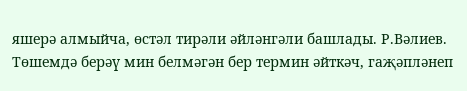яшерә алмыйча, өстәл тирәли әйләнгәли башлады. Р.Вәлиев. Төшемдә берәү мин белмәгән бер термин әйткәч, гаҗәпләнеп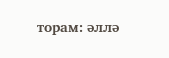торам: әллә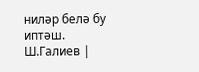ниләр белә бу иптәш. Ш.Галиев |